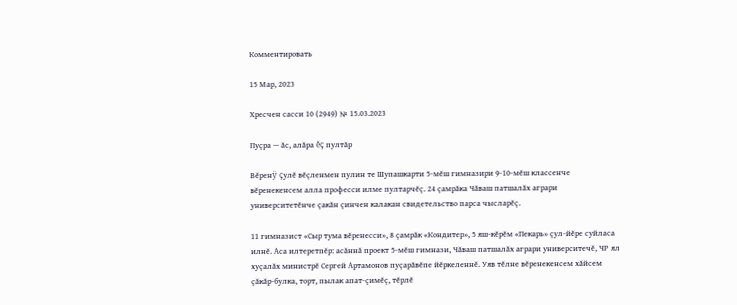Комментировать

15 Мар, 2023

Хресчен сасси 10 (2949) № 15.03.2023

Пуçра — ăс, алăра ĕç пултăр

Вĕренÿ çулĕ вĕçленмен пулин те Шупашкарти 5-мĕш гимназири 9-10-мĕш классенче вĕренекенсем алла професси илме пултарчĕç. 24 çамрăка Чăваш патшалăх аграри университетĕнче çакăн çинчен калакан свидетельство парса чысларĕç.

11 гимназист «Сыр тума вĕренесси», 8 çамрăк «Кондитер», 5 яш-кĕрĕм «Пекарь» çул-йĕре суйласа илнĕ. Аса илтеретпĕр: асăннă проект 5-мĕш гимнази, Чăваш патшалăх аграри университечĕ, ЧР ял хуçалăх министрĕ Сергей Артамонов пуçарăвĕпе йĕркеленнĕ. Уяв тĕлне вĕренекенсем хăйсем çăкăр-булка, торт, пылак апат-çимĕç, тĕрлĕ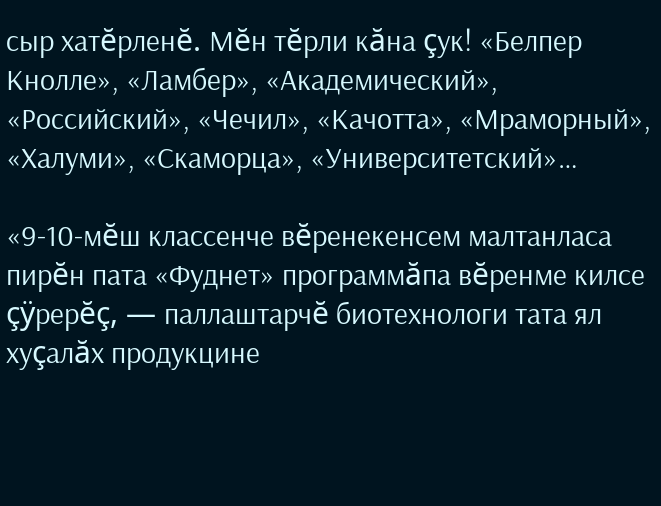сыр хатĕрленĕ. Мĕн тĕрли кăна çук! «Белпер Кнолле», «Ламбер», «Академический», «Российский», «Чечил», «Качотта», «Мраморный», «Халуми», «Скаморца», «Университетский»…

«9-10-мĕш классенче вĕренекенсем малтанласа пирĕн пата «Фуднет» программăпа вĕренме килсе çÿрерĕç, — паллаштарчĕ биотехнологи тата ял хуçалăх продукцине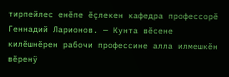тирпейлес енĕпе ĕçлекен кафедра профессорĕ Геннадий Ларионов. — Кунта вĕсене килĕшнĕрен рабочи профессине алла илмешкĕн вĕренÿ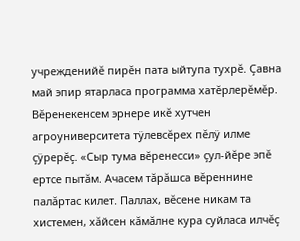учрежденийĕ пирĕн пата ыйтупа тухрĕ. Çавна май эпир ятарласа программа хатĕрлерĕмĕр. Вĕренекенсем эрнере икĕ хутчен агроуниверситета тÿлевсĕрех пĕлÿ илме çÿрерĕç. «Сыр тума вĕренесси» çул-йĕре эпĕ ертсе пытăм. Ачасем тăрăшса вĕреннине палăртас килет. Паллах, вĕсене никам та хистемен, хăйсен кăмăлне кура суйласа илчĕç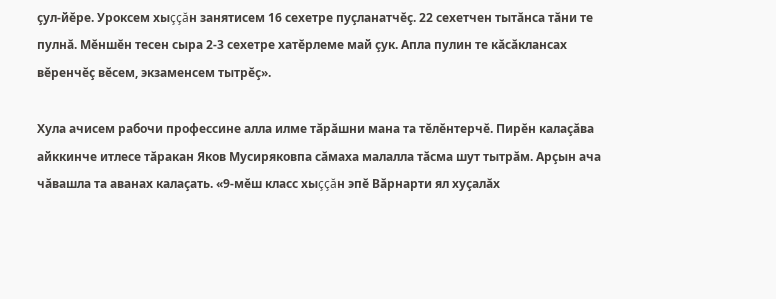çул-йĕре. Уроксем хыççăн занятисем 16 сехетре пуçланатчĕç. 22 сехетчен тытăнса тăни те пулнă. Мĕншĕн тесен сыра 2-3 сехетре хатĕрлеме май çук. Апла пулин те кăсăклансах вĕренчĕç вĕсем, экзаменсем тытрĕç».

Хула ачисем рабочи профессине алла илме тăрăшни мана та тĕлĕнтерчĕ. Пирĕн калаçăва айккинче итлесе тăракан Яков Мусиряковпа сăмаха малалла тăсма шут тытрăм. Арçын ача чăвашла та аванах калаçать. «9-мĕш класс хыççăн эпĕ Вăрнарти ял хуçалăх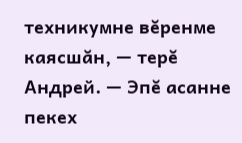техникумне вĕренме каясшăн, — терĕ Андрей. — Эпĕ асанне пекех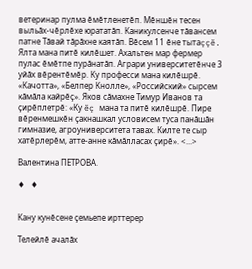ветеринар пулма ĕмĕтленетĕп. Мĕншĕн тесен выльăх-чĕрлĕхе юрататăп. Каникулсенче тăвансем патне Тăвай тăрăхне каятăп. Вĕсем 11 ĕне тытаççĕ. Ялта мана питĕ килĕшет. Ахальтен мар фермер пулас ĕмĕтпе пурăнатăп. Аграри университетĕнче 3 уйăх вĕрентĕмĕр. Ку професси мана килĕшрĕ. «Качотта», «Белпер Кнолле», «Российский» сырсем кăмăла кайрĕç». Яков сăмахне Тимур Иванов та çирĕплетрĕ: «Ку ĕç мана та питĕ килĕшрĕ. Пире вĕренмешкĕн çакнашкал условисем туса панăшăн гимназие, агроуниверситета тавах. Килте те сыр хатĕрлерĕм, атте-анне кăмăлласах çирĕ». <...>

Валентина ПЕТРОВА.

♦   ♦


Кану кунĕсене çемьепе ирттерер

Телейлĕ ачалăх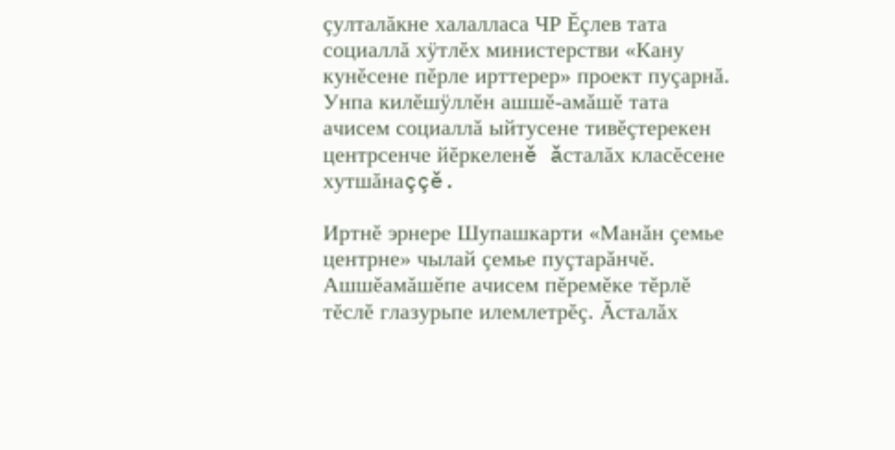çулталăкне халалласа ЧР Ĕçлев тата социаллă хÿтлĕх министерстви «Кану кунĕсене пĕрле ирттерер» проект пуçарнă. Унпа килĕшÿллĕн ашшĕ-амăшĕ тата ачисем социаллă ыйтусене тивĕçтерекен центрсенче йĕркеленĕ ăсталăх класĕсене хутшăнаççĕ.

Иртнĕ эрнере Шупашкарти «Манăн çемье центрне» чылай çемье пуçтарăнчĕ. Ашшĕамăшĕпе ачисем пĕремĕке тĕрлĕ тĕслĕ глазурьпе илемлетрĕç. Ăсталăх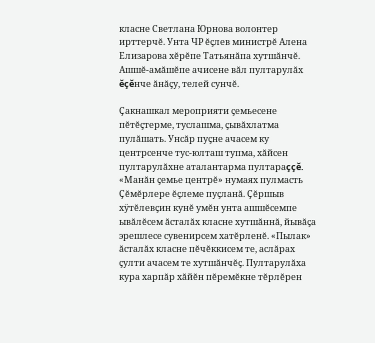класне Светлана Юрнова волонтер ирттерчĕ. Унта ЧР ĕçлев министрĕ Алена Елизарова хĕрĕпе Татьянăпа хутшăнчĕ. Ашшĕ-амăшĕпе ачисене вăл пултарулăх ĕçĕнче ăнăçу, телей сунчĕ.

Çакнашкал мероприяти çемьесене пĕтĕçтерме, туслашма, çывăхлатма пулăшать. Унсăр пуçне ачасем ку центрсенче тус-юлташ тупма, хăйсен пултарулăхне аталантарма пултараççĕ. «Манăн çемье центрĕ» нумаях пулмасть Çĕмĕрлере ĕçлеме пуçланă. Çĕршыв хÿтĕлевçин кунĕ умĕн унта ашшĕсемпе ывăлĕсем ăсталăх класне хутшăннă, йывăçа эрешлесе сувенирсем хатĕрленĕ. «Пылак» ăсталăх класне пĕчĕккисем те, аслăрах çулти ачасем те хутшăнчĕç. Пултарулăха кура харпăр хăйĕн пĕремĕкне тĕрлĕрен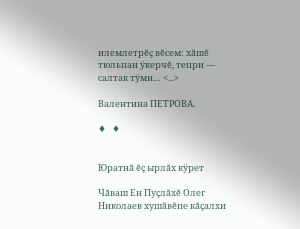илемлетрĕç вĕсем: хăшĕ тюльпан ÿкерчĕ, тепри — салтак тÿми… <...>

Валентина ПЕТРОВА.

♦   ♦


Юратнă ĕç ырлăх кÿрет

Чăваш Ен Пуçлăхĕ Олег Николаев хушăвĕпе кăçалхи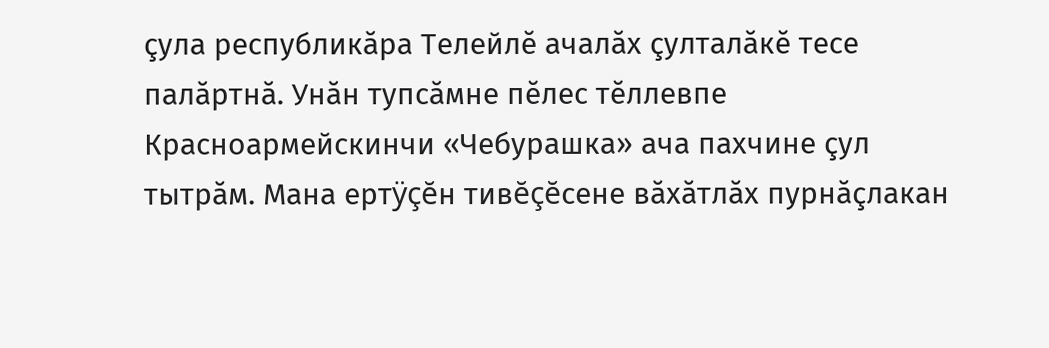çула республикăра Телейлĕ ачалăх çулталăкĕ тесе палăртнă. Унăн тупсăмне пĕлес тĕллевпе Красноармейскинчи «Чебурашка» ача пахчине çул тытрăм. Мана ертÿçĕн тивĕçĕсене вăхăтлăх пурнăçлакан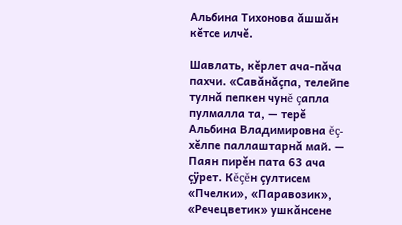Альбина Тихонова ăшшăн кĕтсе илчĕ.

Шавлать, кĕрлет ача-пăча пахчи. «Савăнăçпа, телейпе тулнă пепкен чунĕ çапла пулмалла та, — терĕ Альбина Владимировна ĕç-хĕлпе паллаштарнă май. — Паян пирĕн пата 63 ача çÿрет. Кĕçĕн çултисем «Пчелки», «Паравозик», «Речецветик» ушкăнсене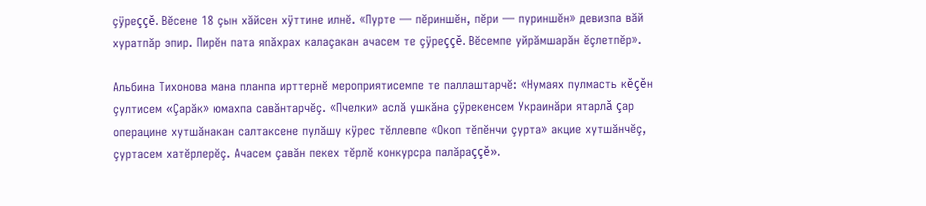çÿреççĕ. Вĕсене 18 çын хăйсен хÿттине илнĕ. «Пурте — пĕриншĕн, пĕри — пуриншĕн» девизпа вăй хуратпăр эпир. Пирĕн пата япăхрах калаçакан ачасем те çÿреççĕ. Вĕсемпе уйрăмшарăн ĕçлетпĕр».

Альбина Тихонова мана планпа ирттернĕ мероприятисемпе те паллаштарчĕ: «Нумаях пулмасть кĕçĕн çултисем «Çарăк» юмахпа савăнтарчĕç. «Пчелки» аслă ушкăна çÿрекенсем Украинăри ятарлă çар операцине хутшăнакан салтаксене пулăшу кÿрес тĕллевпе «Окоп тĕпĕнчи çурта» акцие хутшăнчĕç, çуртасем хатĕрлерĕç. Ачасем çавăн пекех тĕрлĕ конкурсра палăраççĕ».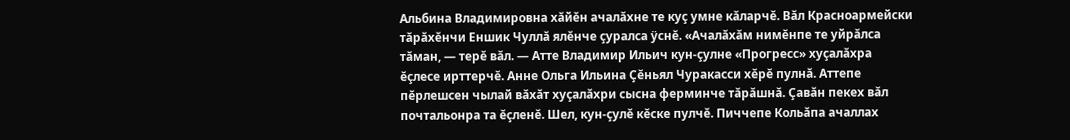Альбина Владимировна хăйĕн ачалăхне те куç умне кăларчĕ. Вăл Красноармейски тăрăхĕнчи Еншик Чуллă ялĕнче çуралса ÿснĕ. «Ачалăхăм нимĕнпе те уйрăлса тăман, — терĕ вăл. — Атте Владимир Ильич кун-çулне «Прогресс» хуçалăхра ĕçлесе ирттерчĕ. Анне Ольга Ильина Çĕньял Чуракасси хĕрĕ пулнă. Аттепе пĕрлешсен чылай вăхăт хуçалăхри сысна ферминче тăрăшнă. Çавăн пекех вăл почтальонра та ĕçленĕ. Шел, кун-çулĕ кĕске пулчĕ. Пиччепе Кольăпа ачаллах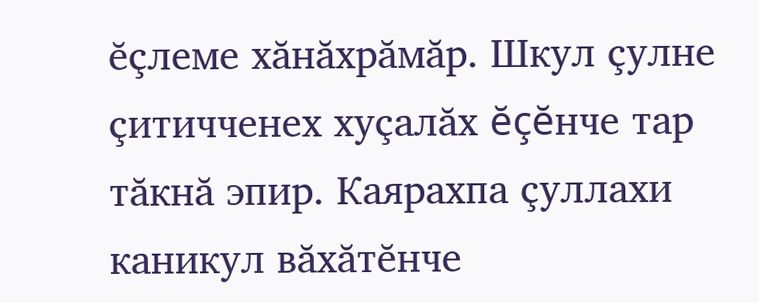ĕçлеме хăнăхрăмăр. Шкул çулне çитичченех хуçалăх ĕçĕнче тар тăкнă эпир. Каярахпа çуллахи каникул вăхăтĕнче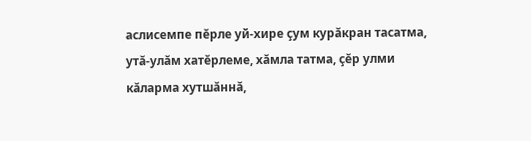аслисемпе пĕрле уй-хире çум курăкран тасатма, утă-улăм хатĕрлеме, хăмла татма, çĕр улми кăларма хутшăннă,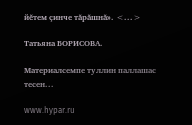йĕтем çинче тăрăшнă». <...>

Татьяна БОРИСОВА.

Материалсемпе туллин паллашас тесен...

www.hypar.ru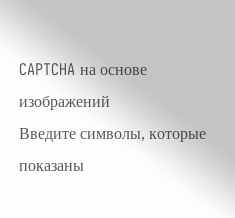CAPTCHA на основе изображений
Введите символы, которые показаны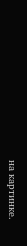на картинке.